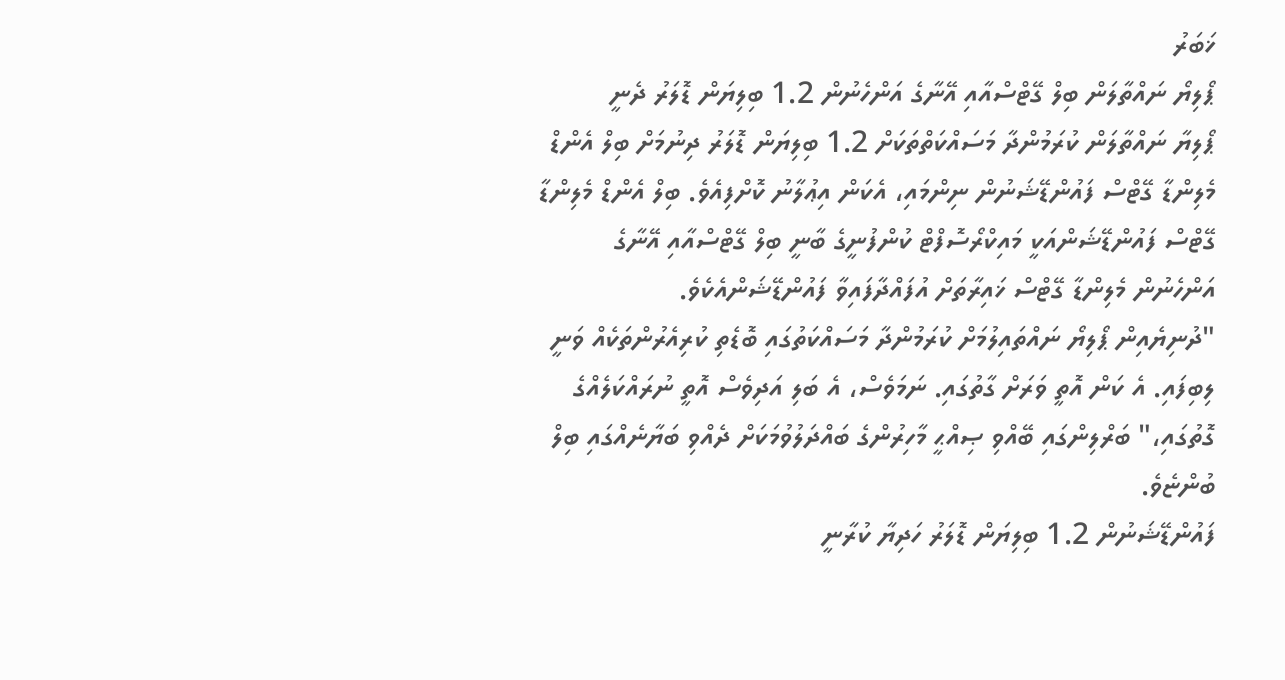ޚަބަރު
ޕޯލިޔޯ ނައްތާލަން ބިލް ގޭޓްސްއާއި އޭނާގެ އަންހެނުން 1.2 ބިލިޔަން ޑޮލަރު ދެނީ
ޕޯލިޔާ ނައްތާލަން ކުރަމުންދާ މަސައްކަތްތަކަށް 1.2 ބިލިޔަން ޑޮލަރު ދިނުމަށް ބިލް އެންޑް މެލިންޑާ ގޭޓްސް ފައުންޑޭޝަނުން ނިންމައި، އެކަން އިޢުލާނު ކޮށްފިއެވެ. ބިލް އެންޑް މެލިންޑާ ގޭޓްސް ފައުންޑޭޝަންއަކީ މައިކްރޯސޮފްޓް ކުންފުނީގެ ބާނީ ބިލް ގޭޓްސްއާއި އޭނާގެ އަންހެނުން މެލިންޑާ ގޭޓްސް ޚައިރާތަށް އުފައްދާފައިވާ ފައުންޑޭޝަންއެކެވެ.
"ދުނިޔެއިން ޕޯލިޔޯ ނައްތައިލުމަށް ކުރަމުންދާ މަސައްކަތުގައި ބޮޑެތި ކުރިއެރުންތަކެއް ވަނީ ލިބިފައި. އެ ކަން އޮތީ ވަރަށް ގާތުގައި. ނަމަވެސް، އެ ބަލި އަދިވެސް އޮތީ ނުރައްކަލެއްގެ ގޮތުގައި،" ބަރްލިންގައި ބޭއްވި ޞިއްޙީ މާހިރުންގެ ބައްދަލުވުމަކަށް ދެއްވި ބަޔާނެއްގައި ބިލް ބުންޏެވެ.
ފައުންޑޭޝަނުން 1.2 ބިލިޔަން ޑޮލަރު ހަދިޔާ ކުރާނީ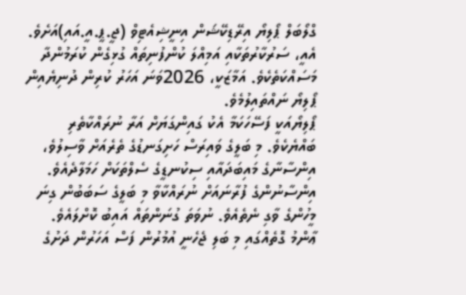ގްލޯބަލް ޕޯލިޔޯ އިރޭޑިކޭޝަން އިނީޝިއެޓިވް (ޖީ.ޕީ.އީ.އައި)އަށެވެ. އެއީ، ސަރުކާރުތަކާއި އަމިއްލަ ކުންފުނިތައް ގުޅިގެން ކުރަމުންދާ މަސައްކަތެކެވެ. އަމާޒަކީ، 2026ވަނަ އަހަރު ކުރިން ދުނިޔެއިން ޕޯލިޔޯ ނައްތައިލުމެވެ.
ޕޯލިޔޯއަކީ ފަސޭހަކަމާ އެކު ގައިންގަޔަށް އަރާ ނުރައްކާތެރި ބައްޔެކެވެ. މި ބަލީގެ ވައިރަސް ހަށިގަނޑުގެ ތެރެއަށް ވާސިލުވެ، އިންސާނާގެ މައިބަދައާއި ސިކުނޑީގެ ސެލްތަކަށް ހަމަލާދެއެވެ. އިންސާނުންގެ ފުރާނައަށް ނުރައްކާވާ މި ބަލީގެ ސަބަބުން ގިނަ މީހުންގެ ވާގި ނެތެއެވެ. ނުވަތަ ގުނަންތައް އައިބު ކޮށްލައެވެ. ޢާންމު ގޮތެއްގައި މި ބަލި ޖެހެނީ އުމުރުން ފަސް އަހަރުން ދަށުގެ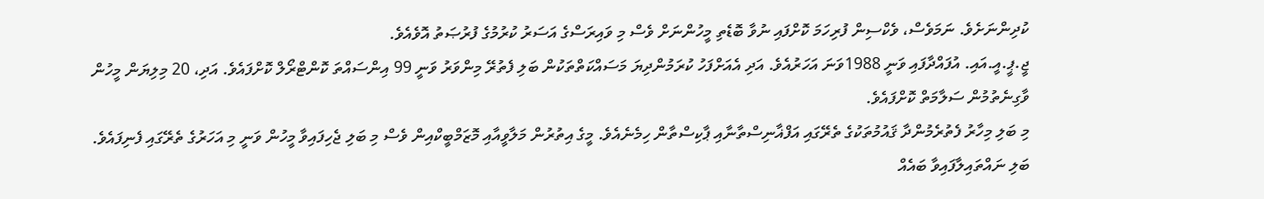ކުދިންނަށެވެ. ނަމަވެސް، ވެކްސިން ފުރިހަމަ ކޮށްފައި ނުވާ ބޮޑެތި މީހުންނަށް ވެސް މި ވައިރަސްގެ އަސަރު ކުރުމުގެ ފުރުޞަތު އޮވެއެވެ.
ޖީ.ޕީ.އީ.އައި. އުފައްދާފައި ވަނީ 1988ވަނަ އަހަރުއެވެ. އަދި އެއަށްފަހު ކުރަމުންދިޔަ މަސައްކަތްތަކުން ބަލި ފެތުރޭ މިންވަރު ވަނީ 99 އިންސައްތަ ކޮންޓްރޯލް ކޮށްފައެވެ. އަދި، 20 މިލިޔަން މީހުން ވާގިނެތުމުން ސަލާމަތް ކޮށްފައެވެ.
މި ބަލި މިހާރު ފެތުރެމުންދާ ޤައުމުތަކުގެ ތެރޭގައި އަފްޣާނިސްތާނާއި ޕާކިސްތާން ހިމެނެއެވެ. މީގެ އިތުރުން މަލާވީއާއި މޮޒަމްބީކްއިން ވެސް މި ބަލި ޖެހިފައިވާ މީހުން ވަނީ މި އަހަރުގެ ތެރޭގައި ފެނިފައެވެ. ބަލި ނައްތައިލާފައިވާ ބައެއް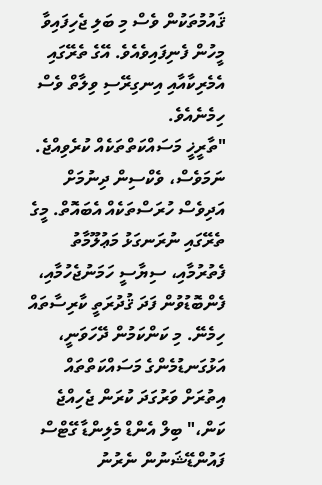ޤައުމުތަކުން ވެސް މި ބަލި ޖެހިފައިވާ މީހުން ފެނިފައިވެއެވެ. އޭގެ ތެރޭގައި އެމެރިކާއާއި އިނގިރޭސި ވިލާތް ވެސް ހިމެނެއެވެ.
"ތާރީޚީ މަސައްކަތްތަކެއް ކުރެވިއްޖެ. ނަމަވެސް، ވެކްސިން ދިނުމަށް އަދިވެސް ހުރަސްތަކެއް އެބައޮތް. މީގެ ތެރޭގައި ނުރަނގަޅު މަޢުލޫމާތު ފެތުރުމާއި، ސިޔާސީ ހަމަނުޖެހުމާއި، ފެންބޮޑުވުން ފަދަ ޤުދުރަތީ ކާރިސާތައް ހިމެނޭ. މި ކަންކަމުން ދޭހަވަނީ، އަޅުގަނޑުމެންގެ މަސައްކަތްތައް އިތުރަށް ވަރުގަދަ ކުރަން ޖެހިއްޖެ ކަން،" ބިލް އެންޑް މެލިންޑާ ގޭޓްސް ފައުންޑޭޝަނުން ނެރުނު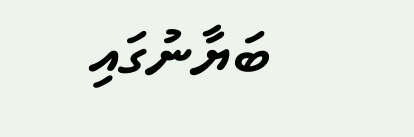ބަޔާނުގައި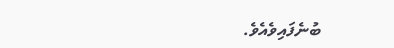ބުނެފައިވެއެވެ.